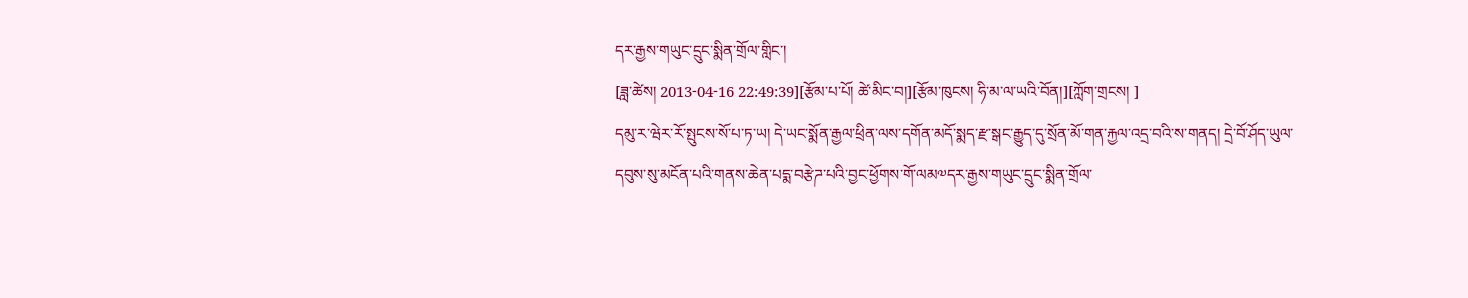དར་རྒྱས་གཡུང་དྲུང་སྨིན་གྲོལ་གླིང་།
[ཟླ་ཚེས། 2013-04-16 22:49:39][རྩོམ་པ་པོ། ཚེ་མིང་བ།][རྩོམ་ཁུངས། ཧི་མ་ལ་ཡའི་བོན།][ཀློག་གྲངས། ]
དམུ་ར་ཝེར་རོ་སྤུངས་སོ་པ་ཏ་ཡ། དེ་ཡང་སྨོན་རྒྱལ་ཕྲིན་ལས་དགོན་མདོ་སྨད་རྫ་སྒང་རྒྱུད་དུ་སྲོན་མོ་གན་རྐྱལ་འདྲ་བའི་ས་གནད། དྲེ་བོ་ཤོད་ཡུལ་དབུས་སུ་མངོན་པའི་གནས་ཆེན་པདྨ་བརྩེཌ་པའི་བྱང་ཕྱོགས་གོ་ལམ༧དར་རྒྱས་གཡུང་དྲུང་སྨིན་གྲོལ་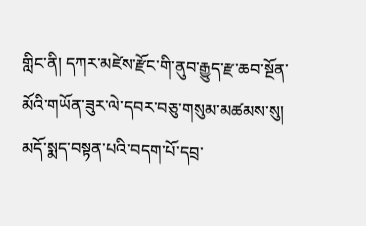གླིང་ནི། དཀར་མཛེས་རྫོང་གི་ནུབ་རྒྱུད་རྫ་ཆབ་སྔོན་མོའི་གཡོན་ཟུར་ལེ་དབར་བཅུ་གསུམ་མཚམས་སུ། མདོ་སྨད་བསྟན་པའི་བདག་པོ་དབྲ་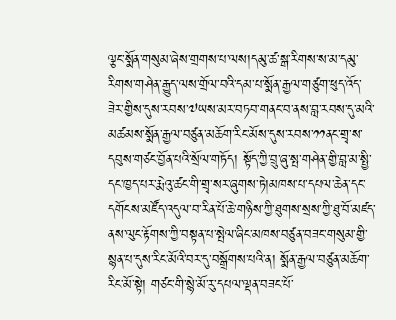ལྕང་སྨོན་གསུམ་ཞེས་གྲགས་པ་ལས།དམུ་ཚ་སྒ་རིགས་ས་མ་དམུ་རིགས་གཤེན་རྒྱུད་ལས་གྲོལ་བའི་དམ་པ་སྨོན་རྒྱལ་གཙུག་ཕུད་འོད་ཟེར་གྱིས་དུས་རབས་༧ཡས་མར་བཏབ་གནང་བ་ནས་བླ་རབས་དུ་མའི་མཚམས་སྨོན་རྒྱལ་བཙུན་མཆོག་རིང་མོས་དུས་རབས་༡༡ནང་གྲྭ་ས་དབུས་གཙང་བྱོན་པའི་སྲོལ་གཏོད། སྟོད་ཀྱི་བྲུ་ཞུ་སྤ་གཤེན་གྱི་བླ་མ་སྤྱི་དང་ཁྱད་པར་རྨེའུ་ཚང་གི་གྲྭ་སར་ཞུགས་ཏེ།མཁས་པ་དཔལ་ཆེན་དང་དགོངས་མཛོད་འདུལ་བ་རིན་པོ་ཆེ་གཉིས་ཀྱི་ཐུགས་སྲས་ཀྱི་ཐུ་བོ་མཛད་ནས་ལུང་རྟོགས་ཀྱི་བསྟན་པ་སྤེལ་ཞིང་མཁས་བཙུན་བཟང་གསུམ་གྱི་སྙན་པ་དུས་རིང་མོའི་བར་དུ་བསྒྲོགས་པའི་ན། སྨོན་རྒྱལ་བཙུན་མཆོག་རིང་མོ་སྟེ། གཙང་གི་སྙེ་མོ་རུ་དཔལ་ལྡན་བཟང་པོ་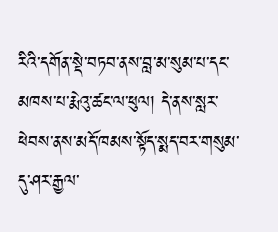རིའི་དགོན་སྡེ་བཏབ་ནས་བླ་མ་སུམ་པ་དང་མཁས་པ་རྨེའུ་ཚང་ལ་ཕུལ། དེ་ནས་སླར་ཕེབས་ནས་མདོ་ཁམས་སྟོད་སྨད་བར་གསུམ་དུ་ཤར་རྒྱལ་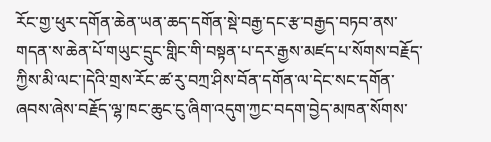རོང་གྱ་ཕུར་དགོན་ཆེན་ཡན་ཆད་དགོན་སྡེ་བརྒྱ་དང་རྩ་བརྒྱད་བཏབ་ནས་གདན་ས་ཆེན་པོ་གཡུང་དྲུང་གླིང་གི་བསྟན་པ་དར་རྒྱས་མཛད་པ་སོགས་བརྗོད་ཀྱིས་མི་ལང་།དེའི་གྲས་རོང་ཚ་རུ་བཀྲ་ཤིས་བོན་དགོན་ལ་དེང་སང་དགོན་ཞབས་ཞེས་བརྗོད་ལྷ་ཁང་ཆུང་ངུ་ཞིག་འདུག་ཀྱང་བདག་བྱེད་མཁན་སོགས་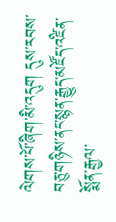ལེགས་པོ་ཞིག་མི་འདུག དུས་རབས་བཅུ་གཉིས་ནང་སྙན་རྒྱུད་མཛོད་འཛིན་སྨོན་རྒྱལ་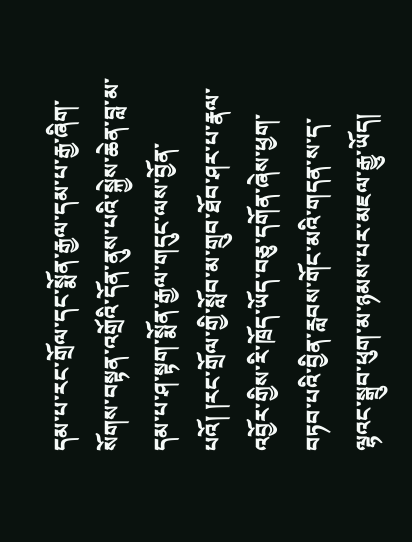དམ་པ་རང་གྲོལ་དང་སྨོན་རྒྱལ་དམ་པ་རྒྱ་ཞིག་སོགས་བསྟན་འགྲོའི་དོན་ནུས་པའི་སྐྱེས་ཆེན་བླ་མ་དམ་པ་ཤ་སྟག་སྨོན་རྒྱལ་གདུང་ལས་བྱོན་པའོ། །རང་གྲོལ་གྱི་སློབ་མ་གྲུབ་ཐོབ་ཤར་པ་རྣལ་འབྱོར་གྱིས་རི་ཁྲོད་ཡོད་བཅུ་དགོན་ཞེས་ཕྱག་བཏབ་པའི་བྱིན་རླབས་གོང་མའི་གདན་ས་ད་ལྷའང་སྒྲུབ་ཕུག་མ་ཉམས་པར་མཇལ་རྒྱུ་ཡོད།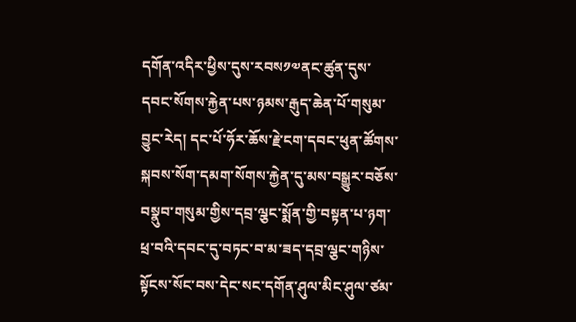དགོན་འདིར་ཕྱིས་དུས་རབས༡༧ནང་ཚུན་དུས་དབང་སོགས་རྐྱེན་པས་ཉམས་རྒུད་ཆེན་པོ་གསུམ་བྱུང་རེད། དང་པོ་ཧོར་ཆོས་རྗེ་ངག་དབང་ཕུན་ཚོགས་སྐབས་སོག་དམག་སོགས་རྐྱེན་དུ་མས་བསྒྱུར་བཅོས་བསྣུབ་གསུམ་གྱིས་དབྲ་ལྕང་སྨོན་གྱི་བསྟན་པ་ཉག་ཕྲ་བའི་དབང་དུ་བཏང་བ་མ་ཟད་དབྲ་ལྕང་གཉིས་སྟོངས་སོང་བས་དེང་སང་དགོན་ཤུལ་མིང་ཤུལ་ཙམ་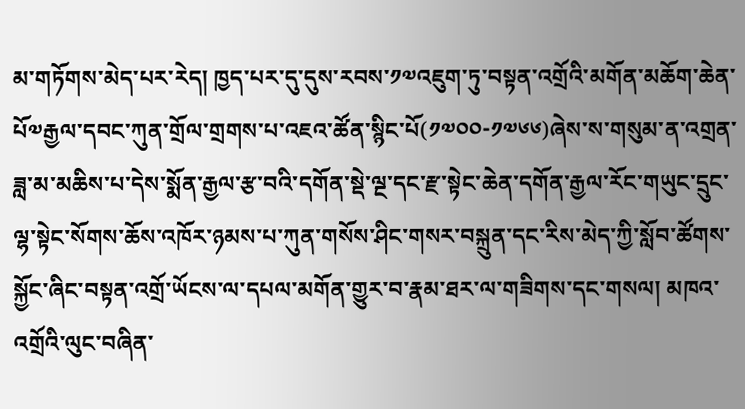མ་གཏོགས་མེད་པར་རེད། ཁྱད་པར་དུ་དུས་རབས་༡༧འཇུག་ཏུ་བསྟན་འགྲོའི་མགོན་མཆོག་ཆེན་པོ༧རྒྱལ་དབང་ཀུན་གྲོལ་གྲགས་པ་འཇའ་ཚོན་སྙིང་པོ(༡༧༠༠-༡༧༦༦)ཞེས་ས་གསུམ་ན་འགྲན་ཟླ་མ་མཆིས་པ་དེས་སྨོན་རྒྱལ་རྩ་བའི་དགོན་སྡེ་ལྔ་དང་རྫ་སྟེང་ཆེན་དགོན་རྒྱལ་རོང་གཡུང་དྲུང་ལྷ་སྟེང་སོགས་ཆོས་འཁོར་ཉམས་པ་ཀུན་གསོས་ཤིང་གསར་བསྐྲུན་དང་རིས་མེད་ཀྱི་སློབ་ཚོགས་སྐྱོང་ཞིང་བསྟན་འགྲོ་ཡོངས་ལ་དཔལ་མགོན་གྱུར་བ་རྣམ་ཐར་ལ་གཟིགས་དང་གསལ། མཁའ་འགྲོའི་ལུང་བཞིན་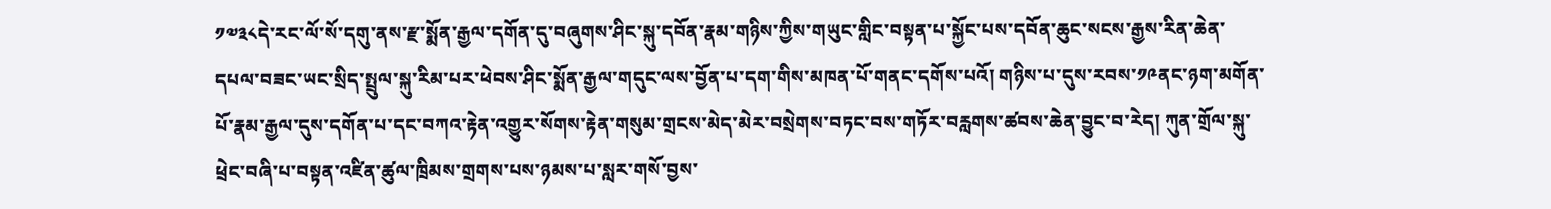༡༧༣༨དེ་རང་ལོ་སོ་དགུ་ནས་རྫ་སྨོན་རྒྱལ་དགོན་དུ་བཞུགས་ཤིང་སྐུ་དབོན་རྣམ་གཉིས་ཀྱིས་གཡུང་གླིང་བསྟན་པ་སྐྱོང་པས་དབོན་ཆུང་སངས་རྒྱས་རིན་ཆེན་དཔལ་བཟང་ཡང་སྲིད་སྤྲུལ་སྐུ་རིམ་པར་ཕེབས་ཤིང་སྨོན་རྒྱལ་གདུང་ལས་བྱོན་པ་དག་གིས་མཁན་པོ་གནང་དགོས་པའོ། གཉིས་པ་དུས་རབས་༡༩ནང་ཉག་མགོན་པོ་རྣམ་རྒྱལ་དུས་དགོན་པ་དང་བཀའ་རྟེན་འགྱུར་སོགས་རྟེན་གསུམ་གྲངས་མེད་མེར་བསྲེགས་བཏང་བས་གཏོར་བརླགས་ཚབས་ཆེན་བྱུང་བ་རེད། ཀུན་གྲོལ་སྐུ་ཕྲེང་བཞི་པ་བསྟན་འཛིན་ཚུལ་ཁྲིམས་གྲགས་པས་ཉམས་པ་སླར་གསོ་བྱས་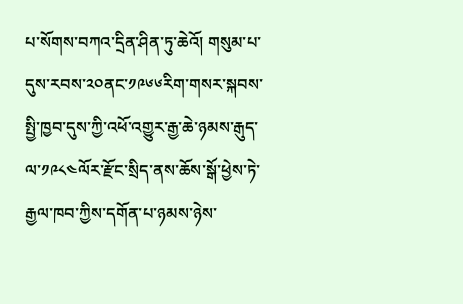པ་སོགས་བཀའ་དྲིན་ཤིན་ཏུ་ཆེའོ། གསུམ་པ་དུས་རབས་༢༠ནང་༡༩༦༦རིག་གསར་སྐབས་སྤྱི་ཁྱབ་དུས་ཀྱི་འཕོ་འགྱུར་རྒྱ་ཆེ་ཉམས་རྒུད་ལ་༡༩༨༤ལོར་རྫོང་སྲིད་ནས་ཆོས་སྒོ་ཕྱེས་ཏེ་རྒྱལ་ཁབ་ཀྱིས་དགོན་པ་ཉམས་ཉེས་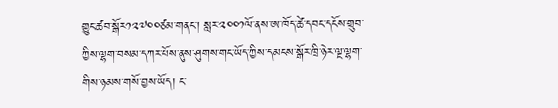གྱུང་ཚབ་སྒོར༡༢༧༠༠ཙམ་གནང་། སླར་༢༠༠༡ལོ་ནས་ཨ་ཁོད་ཚེ་དབང་དངོས་གྲུབ་ཀྱིས་ལྷག་བསམ་དཀར་པོས་ནུས་ཤུགས་གང་ཡོད་ཀྱིས་དམངས་སྒོར་ཁྲི་ཉེར་ལྔ་ལྷག་གིས་ཉམས་གསོ་བྱས་ཡོད། ང་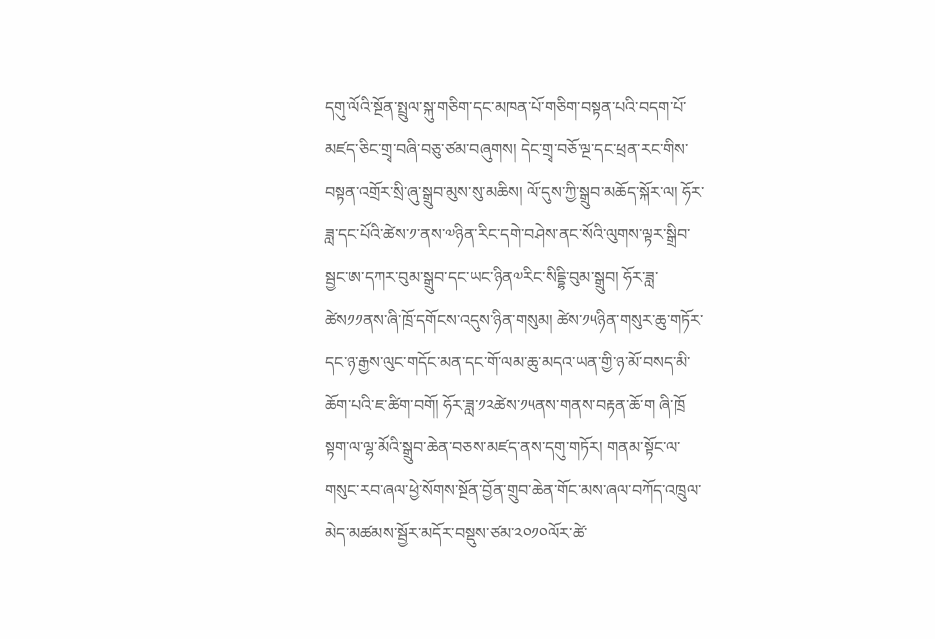དགུ་ལོའི་སྔོན་སྤྲུལ་སྐུ་གཅིག་དང་མཁན་པོ་གཅིག་བསྟན་པའི་བདག་པོ་མཛད་ཅིང་གྲྭ་བཞི་བཅུ་ཙམ་བཞུགས། དེང་གྲྭ་བཅོ་ལྔ་དང་ཕྲན་རང་གིས་བསྟན་འགྲོར་སྲི་ཞུ་སྒྲུབ་མུས་སུ་མཆིས། ལོ་དུས་ཀྱི་སྒྲུབ་མཆོད་སྐོར་ལ། ཧོར་ཟླ་དང་པོའི་ཚེས་༡་ནས་༧ཉིན་རིང་དགེ་བཤེས་ནང་སོའི་ལུགས་ལྟར་སྒྲིབ་སྦྱང་ཨ་དཀར་བུམ་སྒྲུབ་དང་ཡང་ཉིན༧རིང་སིདྡྷི་བུམ་སྒྲུབ། ཧོར་ཟླ་ཚེས༡༡ནས་ཞི་ཁྲོ་དགོངས་འདུས་ཉིན་གསུམ། ཚེས་༡༥ཉིན་གསུར་ཆུ་གཏོར་དང་ཉ་རྒྱས་ལུང་གདོང་མན་དང་གོ་ལམ་ཆུ་མདའ་ཡན་གྱི་ཉ་མོ་བསད་མི་ཆོག་པའི་ཇ་ཚིག་བགོ། ཧོར་ཟླ་༡༢ཚེས་༡༥ནས་གནས་བརྟན་ཆོ་ག ཞི་ཁྲོ སྟག་ལ་ལྷ་མོའི་སྒྲུབ་ཆེན་བཅས་མཛད་ནས་དགུ་གཏོར། གནམ་སྟོང་ལ་གསུང་རབ་ཞལ་ཕྱེ་སོགས་སྔོན་བྱོན་གྲུབ་ཆེན་གོང་མས་ཞལ་བཀོད་འཁྲུལ་མེད་མཚམས་སྦྱོར་མདོར་བསྡུས་ཙམ་༢༠༡༠ལོར་ཚེ་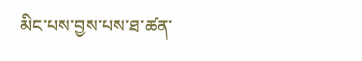མིང་པས་བྱས་པས་ཐ་ཚན་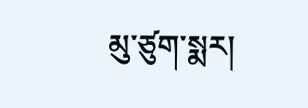མུ་ཙུག་སྨར།